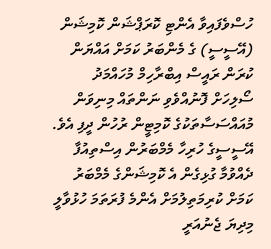ހުސްވެފައިވާ އެންޓި ކޮރަޕްޝަން ކޮމިޝަން (އޭސީސީ) ގެ މެންބަރު ކަމަށް އައްޔަން ކުރަން ރައީސް އިބްރާހިމް މުހައްމަދު ސޯލިހަށް ފޮނުއްވެވި ނަންތައް މިނިވަން މުއައްސަސާތަކުގެ ކޮމިޓީން ރުހުން ދީފި އެވެ.
އޭސީސީގެ ހުރިހާ މެމްބަރުން އިސްތިއުފާ ދެއްވުމާ ގުޅިގެން އެ ކޮމިޝަންގެ މެމްބަރު ކަމަށް ކުރިމަތިލުމަށް އެންމެ ފުރަތަމަ ހުޅުވާލީ މިދިޔަ ޖެނުއަރީ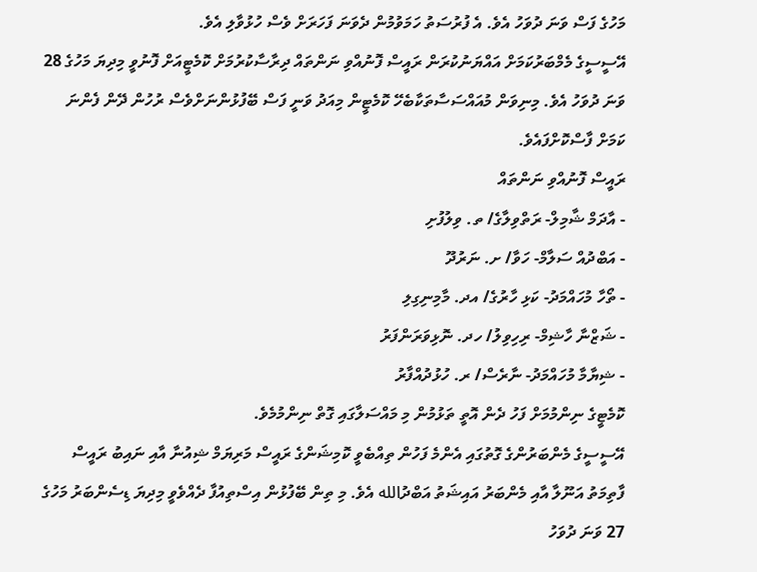މަހުގެ ފަސް ވަނަ ދުވަހު އެވެ. އެ ފުރުސަތު ހަމަވުމުން ދެވަނަ ފަހަރަށް ވެސް ހުޅުވާލި އެވެ.
އޭސީސީގެ މެމްބަރުކަމަށް އައްޔަނުކުރަން ރައީސް ފޮނުއްވި ނަންތައް ދިރާސާކުރުމަށް ކޮމެޓީއަށް ފޮނުވީ މިދިޔަ މަހުގެ 28 ވަނަ ދުވަހު އެވެ. މިނިވަން މުއައްސަސާތަކާބެހޭ ކޮމެޓީން މިއަދު ވަނީ ފަސް ބޭފުޅުންނަށްވެސް ރުހުން ދޭން ފެންނަ ކަމަށް ފާސްކޮށްފައެވެ.
ރައީސް ފޮނުއްވި ނަންތައް
- އާދަމް ޝާމިލް- ރަތްވިލާގެ/ ތ. ވިލުފުށި
- އަބްދުއް ސަލާމް- ހަވާ/ ށ. ނަރުދޫ
- ތޯހާ މުހައްމަދު- ކަޅި ހާރުގެ/ އދ. މާމިނިގިލި
- ޝަޒްނާ ހާޝިމް- ރިހިވިލު/ ހދ. ނޮޅިވަރަންފަރު
- ޝިޔާމާ މުހައްމަދު- ނާރެސް/ ރ. ހުޅުދުއްފާރު
ކޮމެޓީގެ ނިންމުމަށް ފަހު ދެން އޮތީ ތަޅުމުން މި މައްސަލާގައި ގޮތް ނިންމުމެވެ.
އޭސީސީގެ މެންބަރުންގެ ގޮތުގައި އެންމެ ފަހުން ތިއްބެވީ ކޮމިޝަންގެ ރައީސް މަރިޔަމް ޝިއުނާ އާއި ނައިބު ރައީސް ފާތިމަތު އަނޫލާ އާއި މެންބަރު އައިޝަތު އަބްދުالله އެވެ. މި ތިން ބޭފުޅުން އިސްތިއުފާ ދެއްވެވީ މިދިޔަ ޑިސެންބަރު މަހުގެ 27 ވަނަ ދުވަހު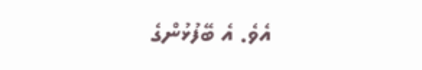އެވެ. އެ ބޭފުޅުންގެ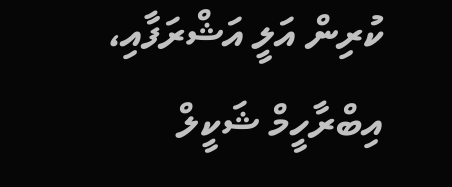ކުރިން އަލީ އަޝްރަފާއި، އިބްރާހީމް ޝަކީލް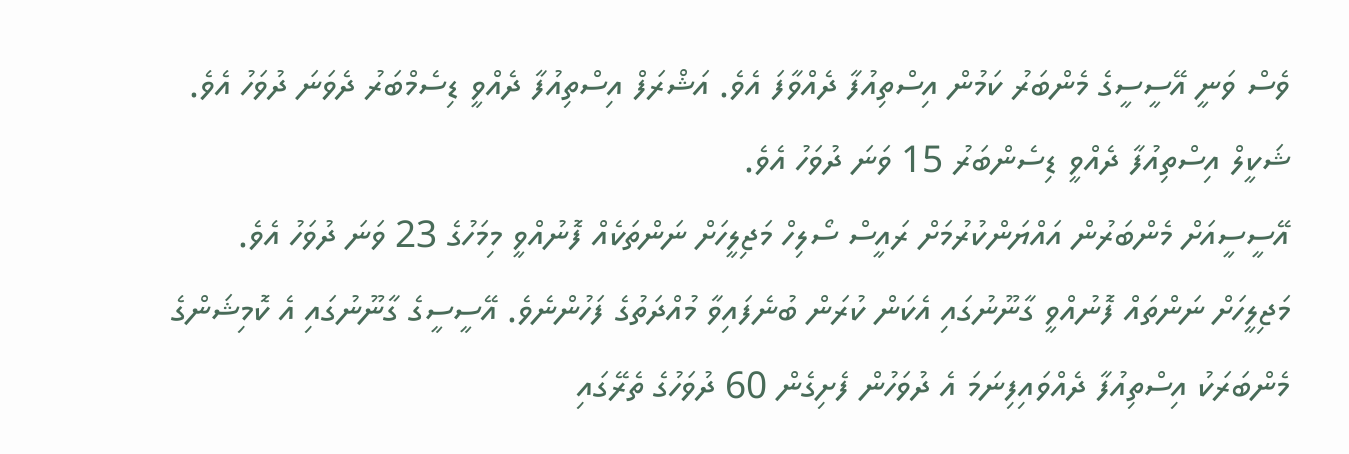ވެސް ވަނީ އޭސީސީގެ މެންބަރު ކަމުން އިސްތިއުފާ ދެއްވާފަ އެވެ. އަޝްރަފް އިސްތިއުފާ ދެއްވީ ޑިސެމްބަރު ދެވަނަ ދުވަހު އެވެ. ޝަކީލް އިސްތިއުފާ ދެއްވީ ޑިސެންބަރު 15 ވަނަ ދުވަހު އެވެ.
އޭސީސީއަށް މެންބަރުން އައްޔަންކުރުމަށް ރައީސް ސޯލިހް މަޖިލީހަށް ނަންތަކެއް ފޮނުއްވީ މިމަހުގެ 23 ވަނަ ދުވަހު އެވެ.
މަޖިލީހަށް ނަންތައް ފޮނުއްވީ ގާނޫނުގައި އެކަން ކުރަން ބުނެފައިވާ މުއްދަތުގެ ފަހުންނެވެ. އޭސީސީގެ ގާނޫނުގައި އެ ކޮމިޝަންގެ މެންބަރަކު އިސްތިއުފާ ދެއްވައިފިނަމަ އެ ދުވަހުން ފެށިގެން 60 ދުވަހުގެ ތެރޭގައި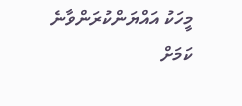މީހަކު އައްޔަންކުރަންވާނެ ކަމަށް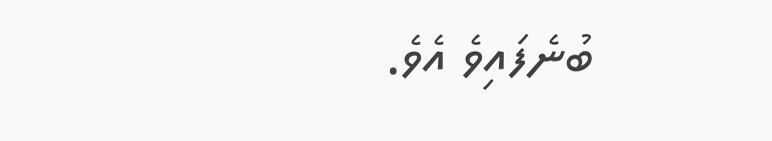ބުނެފައިވެ އެވެ.